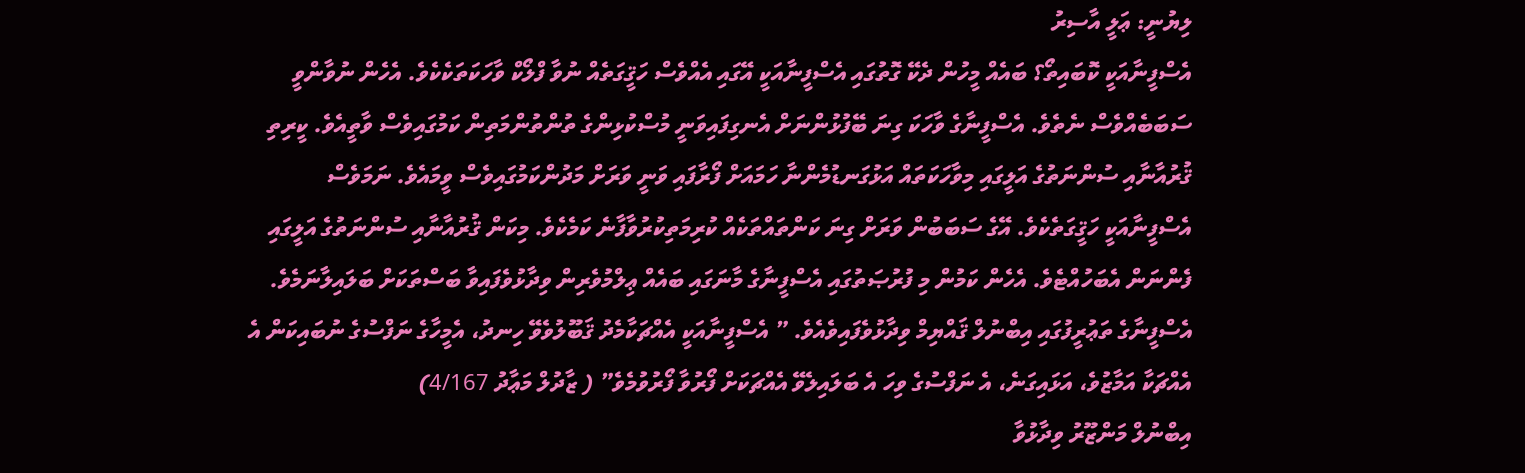ލިޔުނީ: ޢަލީ އާސިރު
އެސްފީނާއަކީ ކޮބައިތޯ؟ ބައެއް މީހުން ދެކޭ ގޮތުގައި އެސްފީނާއަކީ އޭގައި އެއްވެސް ހަޤީގަތެއް ނުވާ ފްލޯކް ވާހަކަތަކެކެވެ. އެހެން ނުވާންވީ ސަބަބެއްވެސް ނެތެވެ. އެސްފީނާގެ ވާހަކަ ގިނަ ބޭފުޅުންނަށް އެނގިފައިވަނީ މުސްކުޅިންގެ ތުންތުންމަތިން ކަމުގައިވެސް ވާތީއެވެ. ކީރިތި ޤުރުއާނާއި ސުންނަތުގެ އަލީގައި މިވާހަކަތައް އަޅުގަނޑުމެންނާ ހަމައަށް ފޯރާފައި ވަނީ ވަރަށް މަދުންކަމުގައިވެސް ވީމައެވެ. ނަމަވެސް އެސްފީނާއަކީ ހަޤީގަތެކެވެ. އޭގެ ސަބަބުން ވަރަށް ގިނަ ކަންތައްތަކެއް ކުރިމަތިކުރުވާފާނެ ކަމެކެވެ. މިކަން ޤުރުއާނާއި ސުންނަތުގެ އަލީގައި ފެންނަން އެބަހުއްޓެވެ. އެހެން ކަމުން މި ފުރުޞަތުގައި އެސްފީނާގެ މާނަގައި ބައެއް ޢިލްމުވެރިން ވިދާޅުވެފައިވާ ބަސްތަކަށް ބަލައިލާނަމެވެ.
އެސްފީނާގެ ތަޢުރީފުގައި އިބްނުލް ޤައްޔިމް ވިދާޅުވެފައިވެއެވެ. ” އެސްފީނާއަކީ އެއްޗަކާމެދު ޤަބޫލުވެވޭ ހިނދު، އެމީހާގެ ނަފްސުގެ ނުބައިކަން އެ އެއްޗަކާ އަމާޒުވެ، އަޅައިގަނެ، އެ ނަފްސުގެ ވިހަ އެ ބަލައިލެވޭ އެއްޗަކަށް ފޯރުވާ ފޯރުވުމެވެ” ( ޒާދުލް މަޢާދު 4/167)
އިބްނުލް މަންޒޫރު ވިދާޅުވާ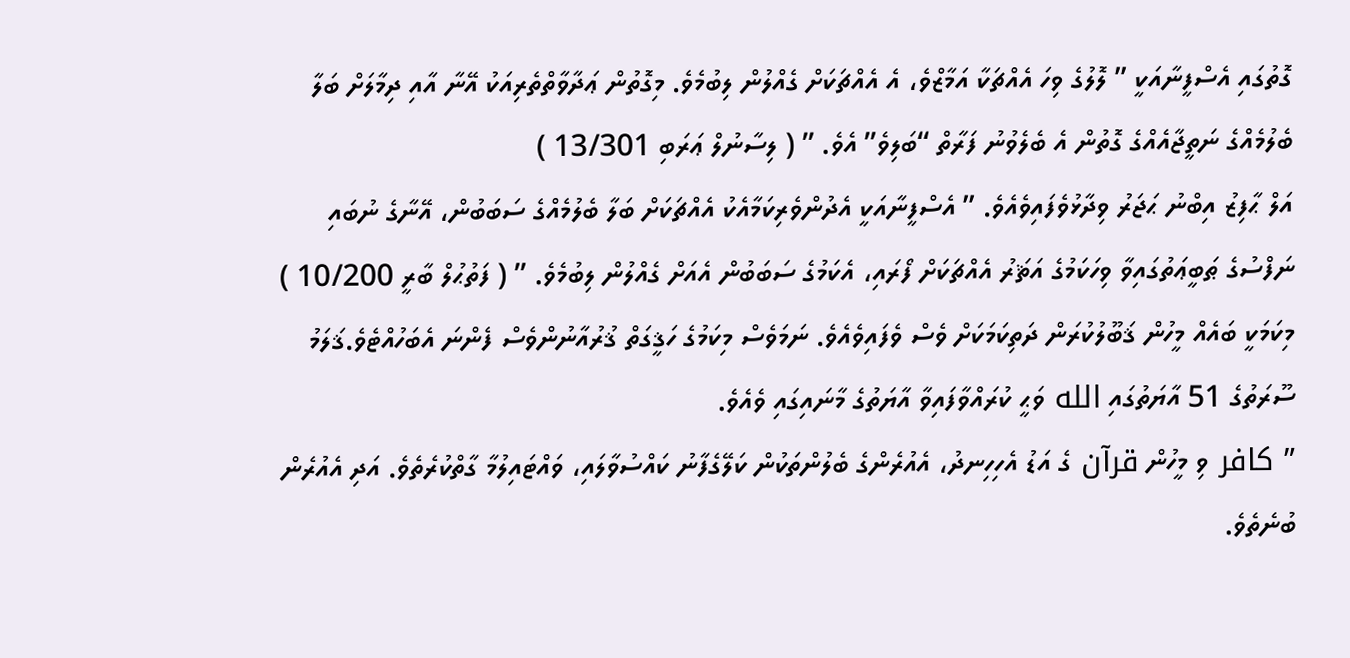ގޮތުގައި އެސްފީނާއަކީ ” ލޮލުގެ ވިހަ އެއްޗަކާ އަމާޒްވެ، އެ އެއްޗަކަށް ގެއްލުން ލިބުމެވެ. މިގޮތުން ޢަދާވާތްތެރިއަކު އޭނާ އާއި ދިމާލަށް ބަލާ ބެލުމެއްގެ ނަތީޖާއެއްގެ ގޮތުން އެ ބެލެވުނު ފަރާތް “ބަލިވެ” އެވެ. ” ( ލިސާނުލް ޢަރަބި 13/301 )
އަލް ޙާފިޒު އިބްނު ޙަޖަރު ވިދާޅުވެފައިވެއެވެ. ” އެސްފީނާއަކީ އެދުންވެރިކަމާއެކު އެއްޗަކަށް ބަލާ ބެލުމެއްގެ ސަބަބުން، އޭނާގެ ނުބައި ނަފްސުގެ ޠަބީޢަތުގައިވާ ވިހަކަމުގެ އަޘަރު އެއްޗަކަށް ފޯރައި، އެކަމުގެ ސަބަބުން އެއަށް ގެއްލުން ލިބުމެވެ. ” ( ފަތުޙުލް ބާރީ 10/200 )
މިކަމަކީ ބައެއް މީހުން ޤަބޫލުކުރަން ދަތިކަމަކަށް ވެސް ވެފައިވެއެވެ. ނަމަވެސް މިކަމުގެ ހަޤީގަތް ޤުރުއާނުންވެސް ފެންނަ އެބަހުއްޓެވެ.ޤަލަމު ސޫރަތުގެ 51 އާޔަތުގައި الله ވަޙީ ކުރައްވާފައިވާ އާޔަތުގެ މާނައިގައި ވެއެވެ.
” كافر ވި މީހުން قرآن ގެ އަޑު އެހިހިނދު، އެއުރެންގެ ބެލުންތަކުން ކަލޭގެފާނު ކައްސުވާލައި، ވައްޓައިލުމާ ގާތްކުރެތެވެ. އަދި އެއުރެން ބުނެތެވެ.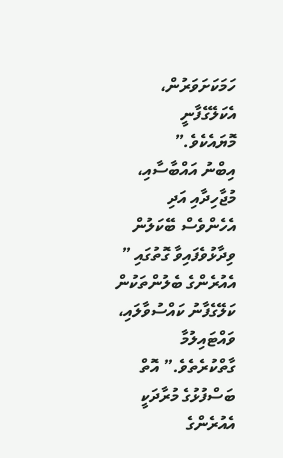ހަމަކަށަވަރުން، އެކަލޭގެފާނީ މޮޔައެކެވެ.”
އިބްނު އައްބާސާއި، މުޖާހިދާއި އަދި އެހެންވެސް ބޭކަލުން ވިދާޅުވެފައިވާ ގޮތުގައި ” އެއުރެންގެ ބެލުންތަކުން ކަލޭގެފާނު ކައްސުވާލައި، ވައްޓައިލުމާ ގާތްކުރެތެވެ.” އޮތް ބަސްފުޅުގެ މުރާދަކީ އެއުރެންގެ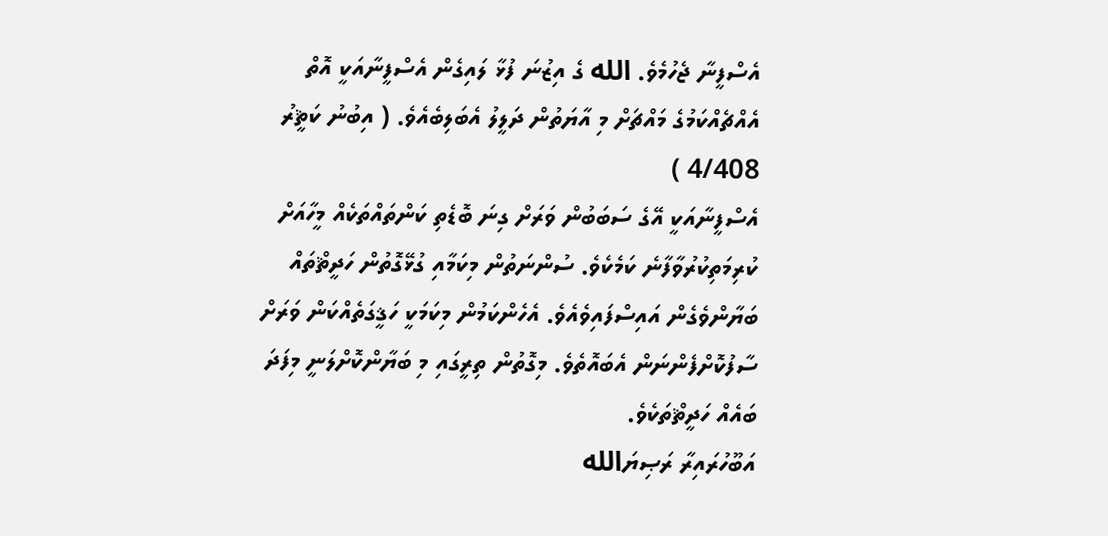އެސްފީނާ ޖެހުމެވެ. الله ގެ އިޒުނަ ފުޅާ ލައިގެން އެސްފީނާއަކީ އޮތް އެއްޗެއްކަމުގެ މައްޗަށް މި އާޔަތުން ދަލީލު އެބަލިބެއެވެ. ( އިބުނު ކަޘީރު 4/408 )
އެސްފީނާއަކީ އޭގެ ސަބަބުން ވަރަށް ގިނަ ބޮޑެތި ކަންތައްތަކެއް މީހާއަށް ކުރިމަތިކުރުވާފާނެ ކަމެކެވެ. ސުންނަތުން މިކަމާއި ގުޅޭގޮތުން ހަދީޘްތައް ބަޔާންވެގެން އައިސްފައިވެއެވެ. އެހެންކަމުން މިކަމަކީ ހަޤީގަތެއްކަން ވަރަށް ސާފުކޮށްފެންނަން އެބައޮތެވެ. މިގޮތުން ތިރީގައި މި ބަޔާންކޮށްލަނީ މިފަދަ ބައެއް ހަދީޘްތަކެވެ.
އަބޫހުރައިރާ ރަޞިޔަالله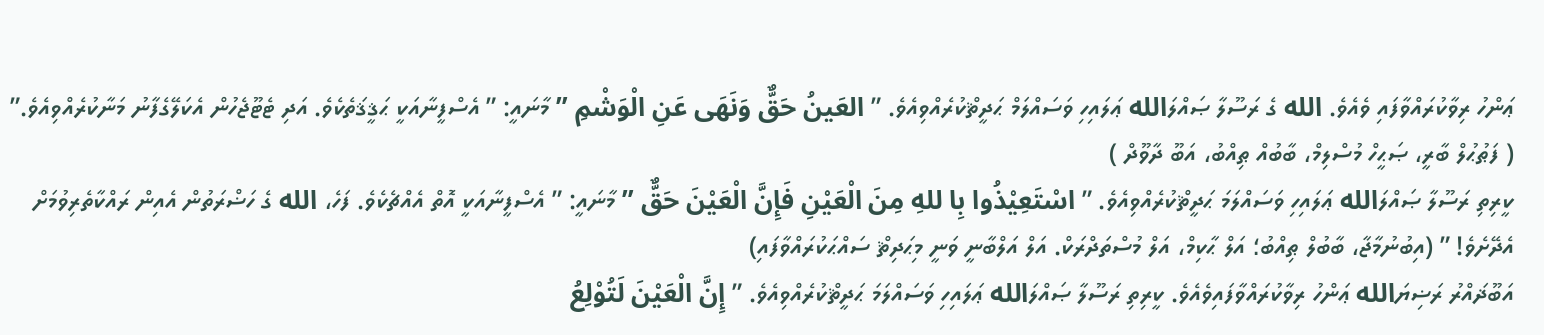ޢަންހު ރިވާކުރައްވާފައި ވެއެވެ. الله ގެ ރަސޫލާ ޞައްލަالله ޢަލައިހި ވަސައްލަމް ޙަދީޘްކުރެއްވިއެވެ. ” العَينُ حَقٌّ وَنَهَى عَنِ الْوَشْمِ ” މާނައީ: ” އެސްފީނާއަކީ ޙަޤީޤަތެކެވެ. އަދި ޓެޓޫޖެހުން އެކަލޭގެފާނު މަނާކުރެއްވިއެވެ.” ( ފަޠުޙުލް ބާރީ، ޞަޙީހް މުސްލިމް، ބާބުއް ޠިއްބު، އަބޫ ދާވޫދް )
ކީރިތި ރަސޫލާ ޞައްލަالله ޢަލައިހި ވަސައްލަމަ ޙަދީޘްކުރެއްވިއެވެ. ” اسْتَعِيْذُوا بِا للهِ مِنَ الْعَيْنِ فَإِنَّ الْعَيْنَ حَقٌّ ” މާނައީ: ” އެސްފީނާއަކީ އޮތް އެއްޗެކެވެ. ފަހެ، الله ގެ ހަޟްރަތުން އެއިން ރައްކާތެރިވުމަށް އެދޭށެވެ! ” (އިބުނުމާޖާ، ބާބުލް ޠިއްބު؛ އަލް ޙާކިމް، އަލް މުސްތަދްރަކް. އަލް އަލްބާނީ ވަނީ މިޙަދިޘް ސައްޙަކުރައްވާފައި)
އަބޫޛައްރު ރަޟިޔަالله ޢަންހު ރިވާކުރައްވާފައިވެއެވެ. ކީރިތި ރަސޫލާ ޞައްލަالله ޢަލައިހި ވަސައްލަމަ ޙަދީޘްކުރެއްވިއެވެ. ” إِنَّ الْعَيْنَ لَتُوْلِعُ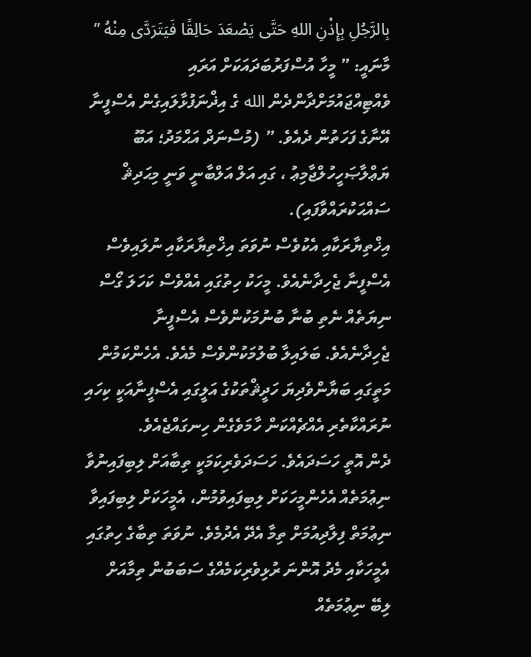بِالرَّجُلِ بِإِذْنِ اللهِ حَتَّى يَصْعَدَ حَالِقًا فَيَتَرَدَّى مِنْهُ ” މާނައީ: ” މީހާ އުސްފަރުބަދައަކަށް އަރައި ވެއްޓިއްޖައުމަށްދާންދެން الله ގެ އިޛްނަފުޅާލައިގެން އެސްފީނާ އޭނާގެ ފަހަތުން ދެއެވެ. ” (މުސްނަދް އަޙްމަދު؛ އަބޫ ޔަޢްލާޞަހީހުލްޖާމިޢު ، ގައި އަލް އަލްބާނީ ވަނީ މިޙަދިޘް ސައްޙަކުރައްވާފައި).
އިޚްތިޔާރަކާއި އެކުވެސް ނުވަތަ އިޚްތިޔާރަކާއި ނުލައިވެސް އެސްފީނާ ޖެހިދާނެއެވެ. މީހަކު ހިތުގައި އެއްވެސް ކަހަލަ ގޯސް ނިޔަތެއް ނެތި ބުނާ ބުނުމަކުންވެސް އެސްފީނާ ޖެހިދާނެއެވެ. ބަލައިލާ ބުލުމަކުންވެސް މެއެވެ. އެހެންކަމުން މަތީގައި ބަޔާންވެދިޔަ ހަދީޘްތަކުގެ އަލީގައި އެސްފީނާއަކީ ކިހައި ނުރައްކާތެރި އެއްޗެއްކަން ހާމަވެގެން ހިނގައްޖެއެވެ.
ދެން އޮތީ ހަސަދައެވެ. ހަސަދަވެރިކަމަކީ ތިބާއަށް ލިބިފައިނުވާ ނިޢުމަތެއް އެހެންމީހަކަށް ލިބިފައިވުމުން، އެމީހަކަށް ލިބިފައިވާ ނިޢުމަތް ފިލާދިއުމަށް ތިމާ އެދޭ އެދުމެވެ. ނުވަތަ ތިބާގެ ހިތުގައި އެމީހަކާއި މެދު އޮންނަ ރުޅިވެރިކަމެއްގެ ސަބަބުން ތިމާއަށް ލިބޭ ނިޢުމަތެއް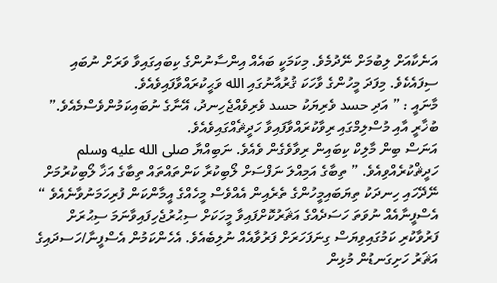އަނެކާއަށް ލިބުމަށް ނޭދުމެވެ. މިކަމަކީ ބައެއް އިންސާނުންގެ ކިބައިގައިވާ ވަރަށް ނުބައި ސިފައެކެވެ. މިފަދަ މީހުންގެ ވާހަކަ ޤުރުއާނުގައި الله ވަޙީކުރައްވާފައިވެއެވެ.
މާނައީ : ” އަދި حسد ވެރިޔަކު حسد ވެރިވެއްޖެހިނދު، އޭނާގެ ނުބައިކަމުންވެސްމެއެވެ.”
ބުޚާރީ އާއި މުސްލިމްގައި ރިވާކުރައްވާފައިވާ ހަދީޘެއްގައިވެއެވެ.
އަނަސް ބިން މާލިކް ކިބައިން ރިވާވެގެން ވެއެވެ. ނަބިއްޔާ صلى الله عليه وسلم ހަދީޘްކުރެއްވިއެވެ. ” ތިބާގެ އަމިއްލަ ނަފްސަށް ލޯބިކުރާ ކަންތައްތައް ތިބާގެ އަޚާ ލޯބިކުރުމަށް ނޭދޭހައި ހިނދަކު ތިޔަބައިމީހުންގެ ތެރެއިން އެއްވެސް މީހެއްގެ އީމާންކަން ފުރިހަމަނުވާނެއެވެ “
އެސްފީނާއެއް ނުވަތަ ހަސަދެއްގެ އަޘަރުކޮށްފައިވާ މީހަކަށް ސިޙުރުޖެހިފައިވާނަމަ ސިޙުރަށް ފަރުވާކުރި ކަމުގައިވިޔަސް ގިނަފަހަރަށް ފަރުވާއެއް ނުލިބެއެވެ. އެހެންކަމުން އެސްފީނާ/ހަސދައިގެ އަޘަރު ހަށިގަނޑުން މުޅިން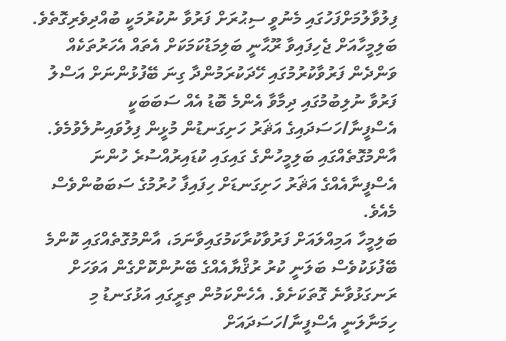ފިލުވާލުމަށްފަހުގައި މެނުވީ ސިޙުރަށް ފަރުވާ ނުކުރުމަކީ ބުއްދިވެރިގޮތެވެ.
ބަލިމީހާއަށް ޖެހިފައިވާ ރޫޙާނީ ބަލިމަޑުކަމަކަށް އެތައް އެހަރުތަކެއް ވަންދެން ފަރުވާކުރުމުގައި ހޭދަކުރަމުންދާ ގިނަ ބޭފުޅުންނަށް އަސްލު ފަރުވާ ނުލިބުމުގައި ދިމާވާ އެންމެ ބޮޑު އެއް ސަބަބަކީ އެސްފީނާ/ހަސަދައިގެ އަޘަރު ހަށިގަނޑުން މުޅީން ފިލުވައިނުލެވުމެވެ. އާންމުގޮތެއްގައި ބަލިމީހުންގެ ގައިގައި ކުޑައިރުއްސުރެ ހުންނަ އެސްފީނާއެއްގެ އަޘަރު ހަށިގަނޑަށް ހިފައިފާ ހުރުމުގެ ސަބަބުންވެސް މެއެވެ.
ބަލިމީހާ އަމިއްލައަށް ފަރުވާކުރާކަމުގައިވާނަމަ، އާންމުގޮތެއްގައި ކޮންމެ ބޭފުޅަކުވެސް ބަލަނީ ކުރު ރުޤްޔާއެއްގެ ބޭނުންކޮށްގެން އަވަހަށް ރަނގަޅުވާނެ ގޮތަކަށެވެ. އެހެންކަމުން ތިރީގައި އަޅުގަނޑު މި ހިމަނާލަނީ އެސްފީނާ/ހަސަދައަށް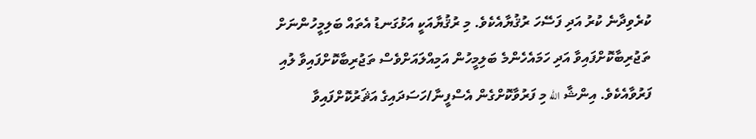ކުރެވިދާނެ ކުރު އަދި ފަސޭހަ ރުޤުޔާއެކެވެ. މި ރުޤުޔާއަކީ އަޅުގަނޑު އެތައް ބަލިމީހުންނަށް ތަޖުރިބާކޮށްފައިވާ އަދި ހަމައެހެންމެ ބަލިމީހުން އަމިއްލައަށްވެސް ތަޖުރިބާކޮށްފައިވާ ލުއި ފަރުވާއެކެވެ. އިންޝާ الله މި ފަރުވާކޮށްގެން އެސްފީނާ/ހަސަދައިގެ އަޘަރުކޮށްފައިވާ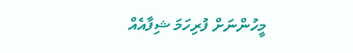މީހުންނަށް ފުރިހަމަ ޝިފާއެއް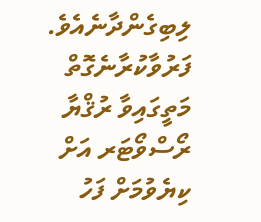ލިބިގެންދާނެއެވެ.
ފަރުވާކުރާނެގޮތް
މަތީގައިވާ ރުޤްޔާ ރޯސްވޯޓަރ އަށް ކިޔެވުމަށް ފަހު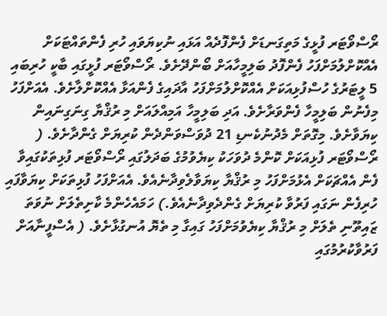ރޯސްވޯޓަރ ފުޅީގެ މަތިގަނޑަށް ފެންފޮދެއް އަޅައި ނުކިޔަވައި ހުރި ފެންތައްޓަކަށް އެއްކޮށްލުމަށްފަހު ފެންފޮދު ބަލިމީހާއަށް ބޯންދޭށެވެ. ރޯސްވޯޓަރ ފުޅީގައި ބާކީ ހުރިބައި 5 ލީޓަރުގެ ހުސްފުޅިއަކަށް އެއްކޮށްލުމަށްފަހު އާދައިގެ ފެންއަޅާ އެއްކޮށްލާށެވެ. އެއަށްފަހު މިފެނުން ބަލިމީހާ ފެންވަރާށެވެ. އަދި ބަލިމީހާ އަމިއްލައަށް މި ރުޤްޔާ ގިނަގިނައިން ކިޔަވާށެވެ. މިގޮތަށް މެދުނުކެނޑި 21 ދުވަސްވަންދެން ކުރިޔަށް ގެންދާށެވެ. ( ރޯސްވޯޓަރ ފުޅިއަކަށް ކޮންމެ ދުވަހަކު ކިޔެވުމުގެ ބަދަލުގައި ރޯސްވޯޓަރ ފުޅިތަކުގައިވާ ފެން އެއްޗަކަށް އެޅުމަށްފަހު މި ރުޤްޔާ ކިޔަވާލެވިދާނެއެވެ. އެއަށްފަހު ފުޅިތަކަށް ކިޔަވާފައި ހުރިފެން ނަގައި ފަރުވާ ކުރިޔަށް ގެންދެވިދާނެއެވެ.) ހަމައެހެންމެ ކާށިތެލަށް ނުވަތަ ޒައިތޫނި ތެލަށް މި ރުޤްޔާ ކިޔެވުމަށްފަހު ގައިގާ މި ތެޔޮ އުނގުޅާށެވެ. ( އެސްފީނާއަށް ފަރުވާކުރުމުގައި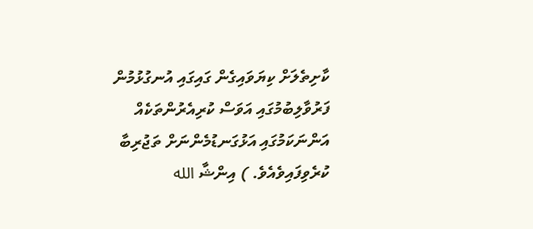ކާށިތެލަށް ކިޔަވައިގެން ގައިގައި އުނގުޅުމުން ފަރުވާލިބުމުގައި އަވަސް ކުރިއެރުންތަކެއް އަންނަކަމުގައި އަޅުގަނޑުމެންނަށް ތަޖުރިބާ ކުރެވިފައިވެއެވެ. ) އިންޝާ الله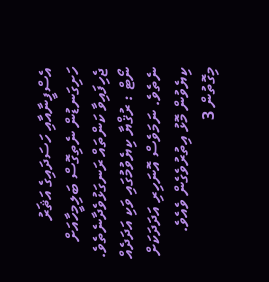އެސްފީނާއާއި ހަސަދައިގެ އަޘަރު ހަށިގަނޑުން ނެތިގޮސް ބަލިމީހާއަށް ޖެހިފައިވާ ކަންތައް ރަނގަޅުވެދާނެތެވެ.
ނޯޓް : ރުޤްޔާ ކިޔެވުމުގައި ވަކި އަދަދެއް ނެތެވެ. ނަމަވެސް އޮނަހިރި އަދަދަކަށް ކިޔެވުން މޮޅު އިތުރުވެގެން ވެއެވެ. މިގޮތުން 3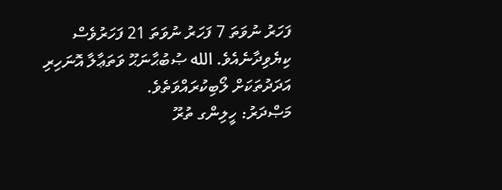ފަހަރު ނުވަތަ 7 ފަހަރު ނުވަތަ 21 ފަހަރުވެސް ކިޔެވިދާނެއެވެ. الله ޞުބުޙާނަޙޫ ވަތަޢާލާ އޮނަހިރި އަދަދުތަކަށް ލޯބިކުރައްވަތެވެ.
މަޞްދަރު: ހީލިންގ ތުރޫ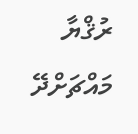ރުޤްޔާ
މައްޗަށްދޭ